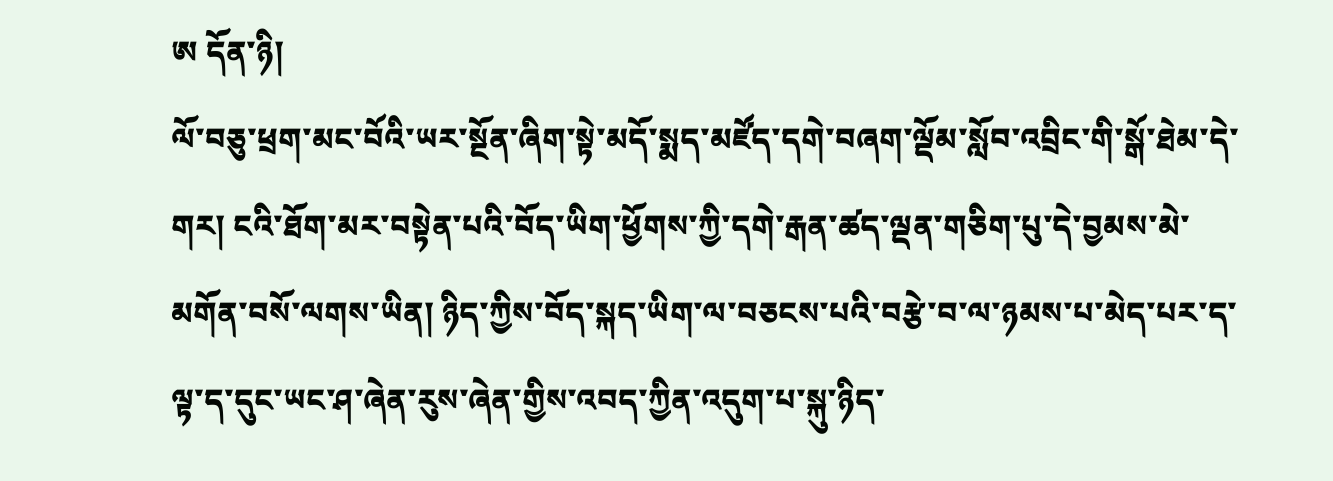ཨ དོན་ཉི།
ལོ་བཅུ་ཕྲག་མང་བོའི་ཡར་སྔོན་ཞིག་སྟེ་མདོ་སྨད་མཛོད་དགེ་བཞག་ལྡོམ་སློབ་འབྲིང་གི་སྒོ་ཐེམ་དེ་གར། ངའི་ཐོག་མར་བསྟེན་པའི་བོད་ཡིག་ཕྱོགས་ཀྱི་དགེ་རྒན་ཚད་ལྡན་གཅིག་པུ་དེ་བྱམས་མེ་མགོན་བསོ་ལགས་ཡིན། ཉིད་ཀྱིས་བོད་སྐད་ཡིག་ལ་བཅངས་པའི་བརྩེ་བ་ལ་ཉམས་པ་མེད་པར་ད་ལྟ་ད་དུང་ཡང་ཤ་ཞེན་རུས་ཞེན་གྱིས་འབད་ཀྱིན་འདུག་པ་སྐུ་ཉིད་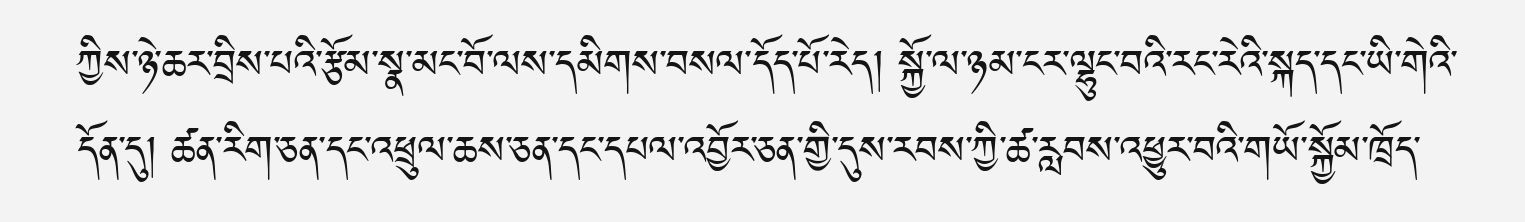ཀྱིས་ཉེ་ཆར་བྲིས་པའི་རྩོམ་སྣ་མང་བོ་ལས་དམིགས་བསལ་དོད་པོ་རེད། སྐྱོ་ལ་ཉམ་ངར་ལྷུང་བའི་རང་རེའི་སྐད་དང་ཡི་གེའི་དོན་དུ། ཚན་རིག་ཅན་དང་འཕྲུལ་ཆས་ཅན་དང་དཔལ་འབྱོར་ཅན་གྱི་དུས་རབས་ཀྱི་ཚ་རླབས་འཕྱུར་བའི་གཡོ་སྐྱོམ་ཁྲོད་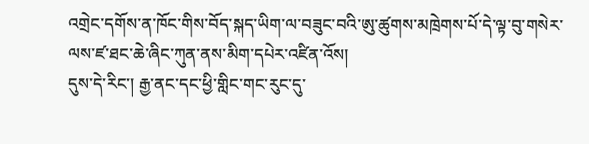འགྲེང་དགོས་ན་ཁོང་གིས་བོད་སྐད་ཡིག་ལ་བཟུང་བའི་ཨུ་ཚུགས་མཁྲེགས་པོ་དེ་ལྟ་བུ་གསེར་ལས་ཛ་ཐང་ཆེ་ཞིང་ཀུན་ནས་མིག་དཔེར་འཛིན་འོས།
དུས་དེ་རིང་། རྒྱ་ནང་དང་ཕྱི་གླིང་གང་རུང་དུ་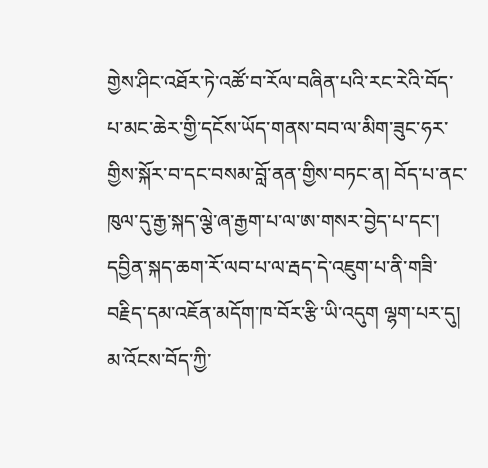གྱེས་ཤིང་འཐོར་ཏེ་འཚོ་བ་རོལ་བཞིན་པའི་རང་རེའི་བོད་པ་མང་ཆེར་གྱི་དངོས་ཡོད་གནས་བབ་ལ་མིག་ཟུང་ཧར་གྱིས་སྐོར་བ་དང་བསམ་བློ་ནན་གྱིས་བཏང་ན། བོད་པ་ནང་ཁུལ་དུ་རྒྱ་སྐད་ལྕེ་ཞ་རྒྱག་པ་ལ་ཨ་གསར་བྱེད་པ་དང་། དབྱིན་སྐད་ཆག་རོ་ལབ་པ་ལ་རྦད་དེ་འཇུག་པ་ནི་གཟི་བརྗིད་དམ་འཇོན་མདོག་ཁ་བོར་རྩི་ཡི་འདུག ལྷག་པར་དུ། མ་འོངས་བོད་ཀྱི་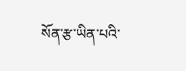སོན་རྩ་ཡིན་པའི་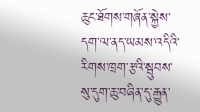ཆུང་ཐོགས་གཞོན་སྐྱེས་དག་ལ་ནད་ཡམས་འདིའི་རིགས་ཁྲག་རྩའི་སྦུབས་སུ་དུག་ཆུ་བཞིན་དུ་རྒྱུན་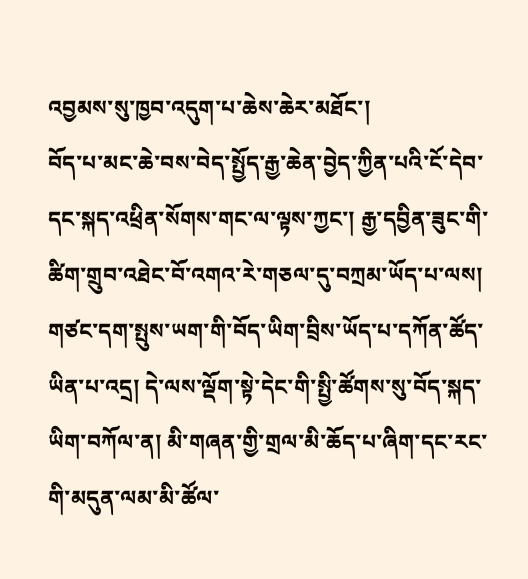འབྱམས་སུ་ཁྱབ་འདུག་པ་ཆེས་ཆེར་མཐོང་།
བོད་པ་མང་ཆེ་བས་བེད་སྤྱོད་རྒྱ་ཆེན་བྱེད་ཀྱིན་པའི་ངོ་དེབ་དང་སྐད་འཕྲིན་སོགས་གང་ལ་ལྟས་ཀྱང་། རྒྱ་དབྱིན་ཟུང་གི་ཚིག་གྲུབ་འཐེང་བོ་འགའ་རེ་གཅལ་དུ་བཀྲམ་ཡོད་པ་ལས། གཙང་དག་སྤུས་ཡག་གི་བོད་ཡིག་བྲིས་ཡོད་པ་དཀོན་ཚོད་ཡིན་པ་འདྲ། དེ་ལས་ལྡོག་སྟེ་དེང་གི་སྤྱི་ཚོགས་སུ་བོད་སྐད་ཡིག་བཀོལ་ན། མི་གཞན་གྱི་གྲལ་མི་ཆོད་པ་ཞིག་དང་རང་གི་མདུན་ལམ་མི་ཚོལ་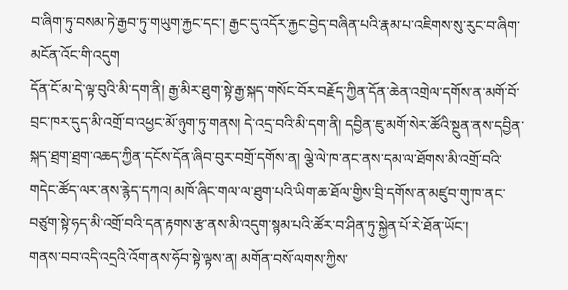བ་ཞིག་ཏུ་བསམ་ཏེ་རྒྱབ་ཏུ་གཡུག་རྐྱང་དང་། རྒྱང་དུ་འདོར་རྐྱང་བྱེད་བཞིན་པའི་རྣམ་པ་འཇིགས་སུ་རུང་བ་ཞིག་མངོན་འོང་གི་འདུག
དོན་ངོ་མ་དེ་ལྟ་བུའི་མི་དག་ནི། རྒྱ་མིར་ཐུག་སྟེ་རྒྱ་སྐད་གསོང་བོར་བརྗོད་ཀྱིན་དོན་ཆེན་འགྲེལ་དགོས་ན་མགོ་བོ་བྲང་ཁར་དུད་མི་འགྲོ་བ་འཕྱང་མོ་ཉུག་ཏུ་གནས། དེ་འདྲ་བའི་མི་དག་ནི། དབྱིན་ཇུ་མགོ་སེར་ཚོའི་སྔུན་ནས་དབྱིན་སྐད་ཐྲག་ཐྲག་འཆད་ཀྱིན་དངོས་དོན་ཞིབ་བུར་བགྲོ་དགོས་ན། ལྕེ་ལེ་ཁ་ནང་ནས་དམ་ལ་ཐོགས་མི་འགྲོ་བའི་གདེང་ཚོད་ལར་ནས་རྙེད་དཀའ། མཁོ་ཞིང་གལ་ལ་ཐུག་པའི་ཡིག་ཆ་ཐོལ་གྱིས་བྲི་དགོས་ན་མཛུབ་གུ་ཁ་ནང་བཙུག་སྟེ་ཧད་མི་འགྲོ་བའི་དན་རྟགས་རྩ་ནས་མི་འདུག་སྙམ་པའི་ཚོར་བ་ཤིན་ཏུ་སྐྱེན་པོ་རེ་ཐོན་ཡོང་།
གནས་བབ་འདི་འདྲའི་འོག་ནས་ཧོབ་སྟེ་ལྟས་ན། མགོན་བསོ་ལགས་ཀྱིས་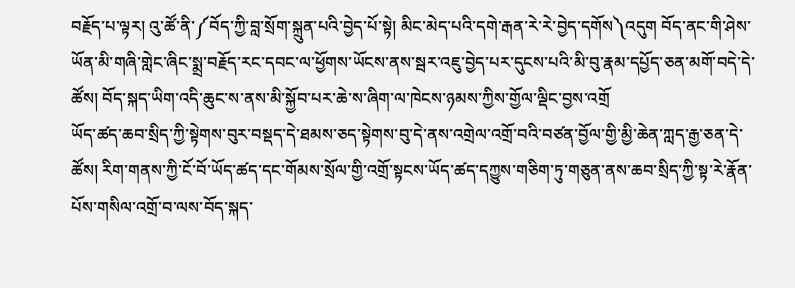བརྗོད་པ་ལྟར། འུ་ཚོ་ནི་༼བོད་ཀྱི་བླ་སྲོག་སྐྲུན་པའི་བྱེད་པོ་སྟེ། མིང་མེད་པའི་དགེ་རྒན་རེ་རེ་བྱེད་དགོས༽འདུག བོད་ནང་གི་ཤེས་ཡོན་མི་གཞི་གླེང་ཞིང་སྨྲ་བརྗོད་རང་དབང་ལ་ཕྱོགས་ཡོངས་ནས་སྦར་འཇུ་བྱེད་པར་དུངས་པའི་མི་བུ་རྣམ་དཔྱོད་ཅན་མགོ་བདེ་དེ་ཚོས། བོད་སྐད་ཡིག་འདི་ཆུང་ས་ནས་མི་སྐྱོབ་པར་ཆེ་ས་ཞིག་ལ་ཁེངས་ཉམས་ཀྱིས་གྱོལ་ལྡིང་བྱས་འགྲོ
ཡོད་ཚད་ཆབ་སྲིད་ཀྱི་སྟེགས་བུར་བསྡད་དེ་ཐམས་ཅད་སྟེགས་བུ་དེ་ནས་འགྲེལ་འགྲོ་བའི་བཙན་བྱོལ་གྱི་མྱི་ཆེན་ཀླད་རྒྱ་ཅན་དེ་ཚོས། རིག་གནས་ཀྱི་ངོ་བོ་ཡོད་ཚད་དང་གོམས་སྲོལ་གྱི་འགྲོ་སྟངས་ཡོད་ཚད་དཀྱུས་གཅིག་ཏུ་གཅུན་ནས་ཆབ་སྲིད་ཀྱི་སྟ་རེ་རྣོན་པོས་གསིལ་འགྲོ་བ་ལས་བོད་སྐད་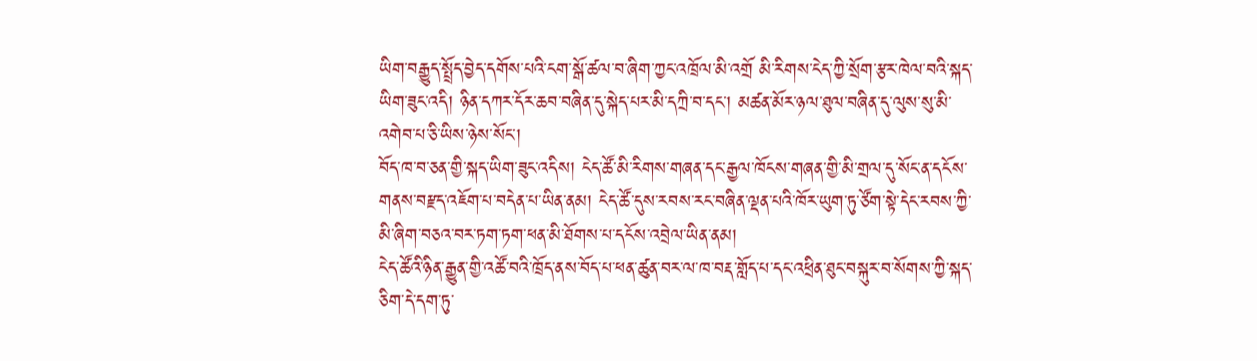ཡིག་བརྒྱུད་སྤྲོད་བྱེད་དགོས་པའི་ངག་སྒོ་ཚལ་བ་ཞིག་ཀྱང་འཁྲོལ་མི་འགྲོ མི་རིགས་ངེད་ཀྱི་སྲོག་རྩར་ཁེལ་བའི་སྐད་ཡིག་ཟུང་འདི། ཉིན་དཀར་དོར་ཆབ་བཞིན་དུ་སྐེད་པར་མི་དཀྲི་བ་དང་། མཚན་མོར་ཉལ་ཐུལ་བཞིན་དུ་ལུས་སུ་མི་འགེབ་པ་ཅི་ཡིས་ཉེས་སོང་།
བོད་ཁ་བ་ཅན་གྱི་སྐད་ཡིག་ཟུང་འདིས། ངེད་ཚོ་མི་རིགས་གཞན་དང་རྒྱལ་ཁོངས་གཞན་གྱི་མི་གྲལ་དུ་སོང་ན་དངོས་གནས་བརྫད་འཇོག་པ་བདེན་པ་ཡིན་ནམ། ངེད་ཚོ་དུས་རབས་རང་བཞིན་ལྡན་པའི་ཁོར་ཡུག་ཏུ་ཙོག་སྟེ་དེང་རབས་ཀྱི་མི་ཞིག་བཅའ་བར་ཏག་ཏག་ཕན་མི་ཐོགས་པ་དངོས་འབྲེལ་ཡིན་ནམ།
ངེད་ཚོའི་ཉིན་རྒྱུན་གྱི་འཚོ་བའི་ཁྲོད་ནས་བོད་པ་ཕན་ཚུན་བར་ལ་ཁ་བརྡ་གློད་པ་དང་འཕྲིན་ཐུང་བསྐུར་བ་སོགས་ཀྱི་སྐད་ཅིག་དེ་དག་ཏུ་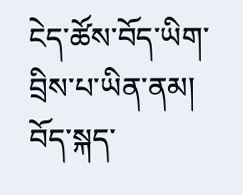ངེད་ཚོས་བོད་ཡིག་བྲིས་པ་ཡིན་ནམ། བོད་སྐད་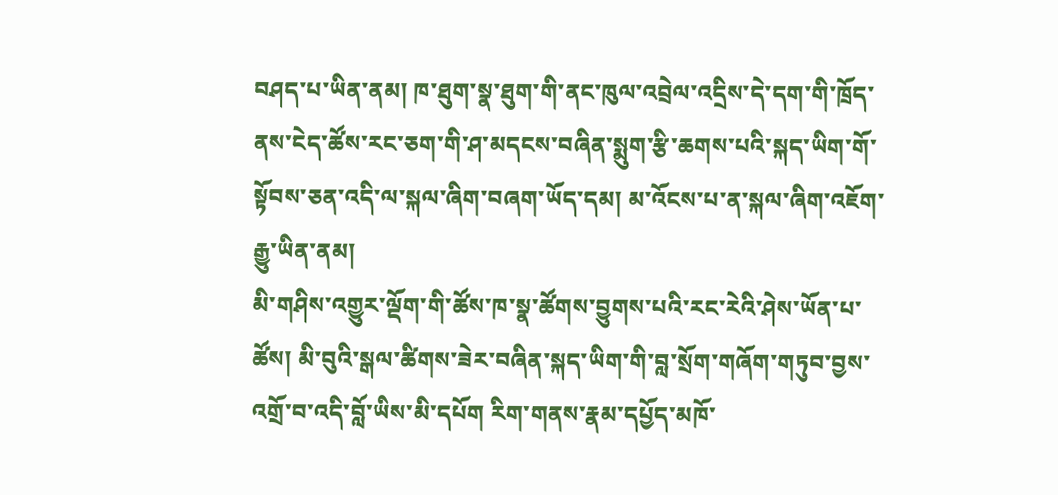བཤད་པ་ཡིན་ནམ། ཁ་ཐུག་སྣ་ཐུག་གི་ནང་ཁུལ་འབྲེལ་འདྲིས་དེ་དག་གི་ཁྲོད་ནས་ངེད་ཚོས་རང་ཅག་གི་ཤ་མདངས་བཞིན་སྨུག་རྩི་ཆགས་པའི་སྐད་ཡིག་གོ་སྟོབས་ཅན་འདི་ལ་སྐལ་ཞིག་བཞག་ཡོད་དམ། མ་འོངས་པ་ན་སྐལ་ཞིག་འཇོག་རྒྱུ་ཡིན་ནམ།
མི་གཤིས་འགྱུར་ལྡོག་གི་ཚོས་ཁ་སྣ་ཚོགས་བྱུགས་པའི་རང་རེའི་ཤེས་ཡོན་པ་ཚོས། མི་བུའི་སྒལ་ཚིགས་ཟེར་བཞིན་སྐད་ཡིག་གི་བླ་སྲོག་གཞོག་གཏུབ་བྱས་འགྲོ་བ་འདི་བློ་ཡིས་མི་དཔོག རིག་གནས་རྣམ་དཔྱོད་མཁོ་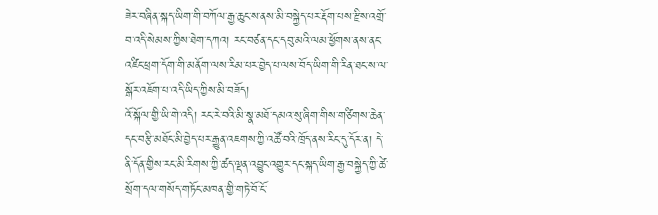ཟེར་བཞིན་སྐད་ཡིག་གི་བཀོལ་རྒྱ་ཆུང་ས་ནས་མི་བསྐྱེད་པར་རྡོག་པས་རྫིས་འགྲོ་བ་འདི་སེམས་ཀྱིས་ཐེག་དཀའ། རང་བཙན་དང་དབུ་མའི་ལམ་ཕྱོགས་ནས་ནང་འཛིང་ཕྲག་དོག་གི་མནོག་ལས་རིམ་པར་བྱེད་པ་ལས་བོད་ཡིག་གི་རིན་ཐང་ས་ལ་སྒོར་འཇོག་པ་འདི་ཡིད་ཀྱིས་མི་བཟོད།
འོ་སྐོལ་གྱི་ཡི་གེ་འདི། རང་རེ་བའི་མི་སྣ་མཐོ་དམའ་སུ་ཞིག་གིས་གཙིགས་ཆེན་དང་བརྩི་མཐོང་མི་བྱེད་པར་རྒྱུན་འཇགས་ཀྱི་འཚོ་བའི་ཁྲོད་ནས་རིང་དུ་དོར་ན། དེ་ནི་དོན་གྱིས་རང་མི་རིགས་ཀྱི་ཚད་ལྡན་འབྱུང་འགྱུར་དང་སྐད་ཡིག་རྒྱ་བསྐྱེད་ཀྱི་ཚེ་སྲོག་དལ་གསོད་གཏོང་མཁན་གྱི་གཏེ་བོ་ངོ་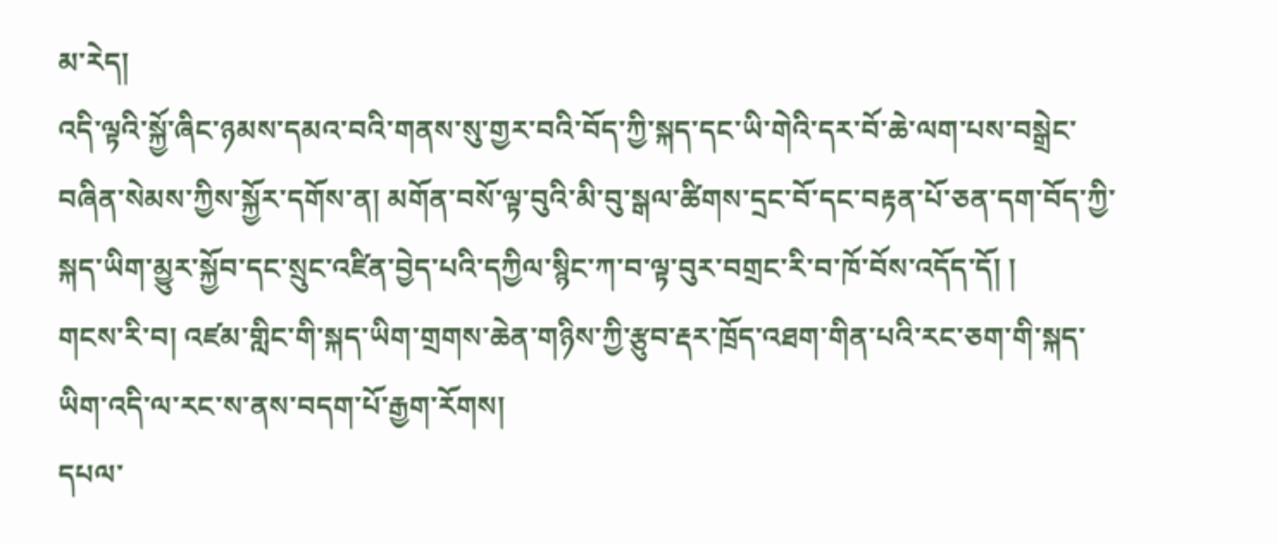མ་རེད།
འདི་ལྟའི་སྐྱོ་ཞིང་ཉམས་དམའ་བའི་གནས་སུ་གྱར་བའི་བོད་ཀྱི་སྐད་དང་ཡི་གེའི་དར་བོ་ཆེ་ལག་པས་བསྒྲེང་བཞིན་སེམས་ཀྱིས་སྐྱོར་དགོས་ན། མགོན་བསོ་ལྟ་བུའི་མི་བུ་སྒལ་ཚིགས་དྲང་བོ་དང་བརྟན་པོ་ཅན་དག་བོད་ཀྱི་སྐད་ཡིག་མྱུར་སྐྱོབ་དང་སྲུང་འཛིན་བྱེད་པའི་དཀྱིལ་སྙིང་ཀ་བ་ལྟ་བུར་བགྲང་རི་བ་ཁོ་བོས་འདོད་དོ། །
གངས་རི་བ། འཛམ་གླིང་གི་སྐད་ཡིག་གྲགས་ཆེན་གཉིས་ཀྱི་རྩུབ་རྡར་ཁྲོད་འཐག་གིན་པའི་རང་ཅག་གི་སྐད་ཡིག་འདི་ལ་རང་ས་ནས་བདག་པོ་རྒྱག་རོགས།
དཔལ་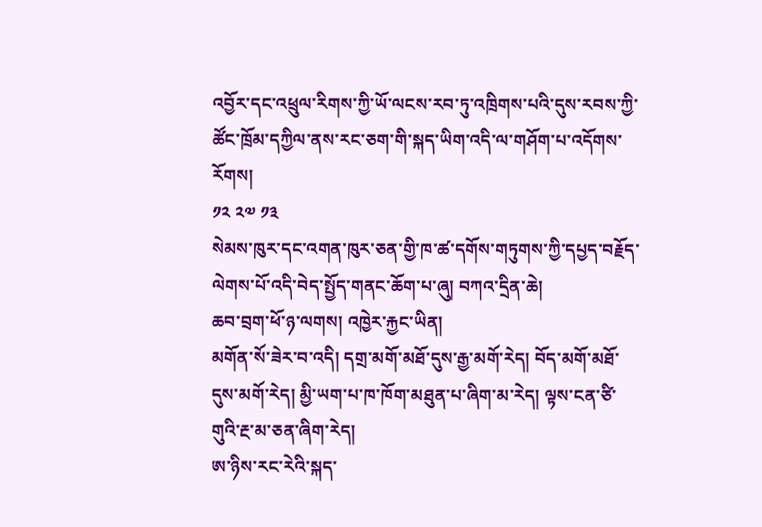འབྱོར་དང་འཕྲུལ་རིགས་ཀྱི་ཡོ་ལངས་རབ་ཏུ་འཁྲིགས་པའི་དུས་རབས་ཀྱི་ཚོང་ཁྲོམ་དཀྱིལ་ནས་རང་ཅག་གི་སྐད་ཡིག་འདི་ལ་གཤོག་པ་འདོགས་རོགས།
༡༢ ༢༧ ༡༣
སེམས་ཁུར་དང་འགན་ཁུར་ཅན་གྱི་ཁ་ཚ་དགོས་གཏུགས་ཀྱི་དཔྱད་བརྗོད་ལེགས་པོ་འདི་བེད་སྤྱོད་གནང་ཆོག་པ་ཞུ། བཀའ་དྲིན་ཆེ།
ཆབ་བྲག་ཕོ་ཉ་ལགས། འཁྱེར་རྐྱང་ཡིན།
མགོན་སོ་ཟེར་བ་འདི། དགྲ་མགོ་མཐོ་དུས་རྒྱ་མགོ་རེད། བོད་མགོ་མཐོ་དུས་མགོ་རེད། མྱི་ཡག་པ་ཁ་ཁོག་མཐུན་པ་ཞིག་མ་རེད། ལྟས་ངན་ཙི་གུའི་རྔ་མ་ཅན་ཞིག་རེད།
ཨ་ཉིས་རང་རེའི་སྐད་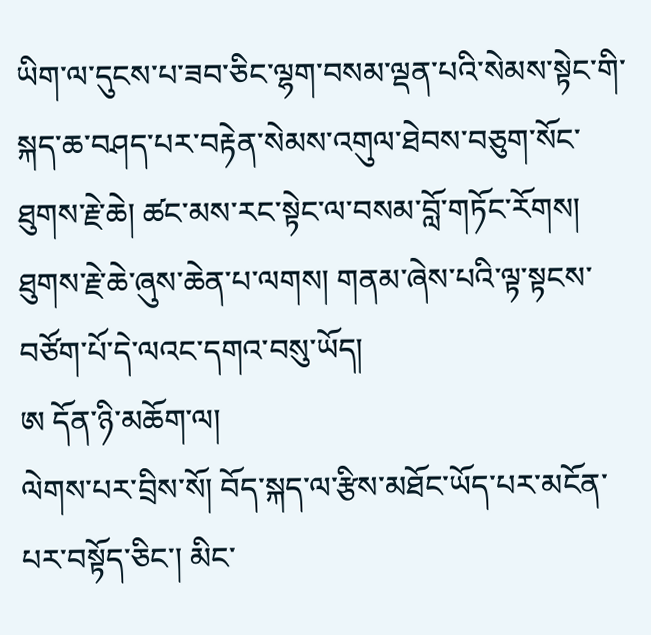ཡིག་ལ་དུངས་པ་ཟབ་ཅིང་ལྷག་བསམ་ལྡན་པའི་སེམས་སྟེང་གི་སྐད་ཆ་བཤད་པར་བརྟེན་སེམས་འགུལ་ཐེབས་བཅུག་སོང་ཐུགས་རྗེ་ཆེ། ཚང་མས་རང་སྟེང་ལ་བསམ་བློ་གཏོང་རོགས།
ཐུགས་རྗེ་ཆེ་ཞུས་ཆེན་པ་ལགས། གནམ་ཞེས་པའི་ལྟ་སྟངས་བཙོག་པོ་དེ་ལའང་དགའ་བསུ་ཡོད།
ཨ དོན་ཉི་མཆོག་ལ།
ལེགས་པར་བྲིས་སོ། བོད་སྐད་ལ་རྩིས་མཐོང་ཡོད་པར་མངོན་པར་བསྟོད་ཅིང་། མིང་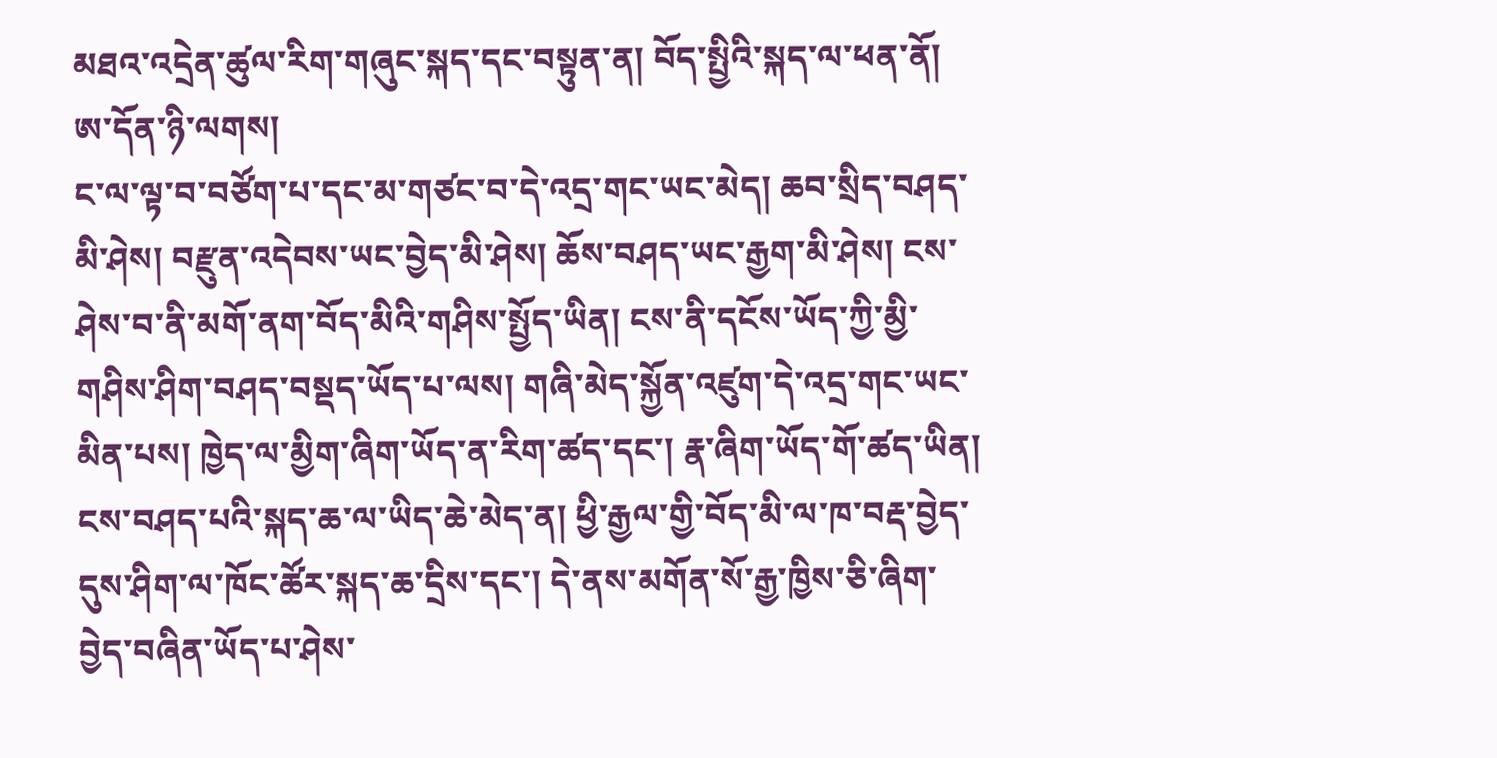མཐའ་འདྲེན་ཚུལ་རིག་གཞུང་སྐད་དང་བསྟུན་ན། བོད་སྤྱིའི་སྐད་ལ་ཕན་ནོ།
ཨ་དོན་ཉི་ལགས།
ང་ལ་ལྟ་བ་བཙོག་པ་དང་མ་གཙང་བ་དེ་འདྲ་གང་ཡང་མེད། ཆབ་སྲིད་བཤད་མི་ཤེས། བརྫུན་འདེབས་ཡང་བྱེད་མི་ཤེས། ཆོས་བཤད་ཡང་རྒྱག་མི་ཤེས། ངས་ཤེས་བ་ནི་མགོ་ནག་བོད་མིའི་གཤིས་སྤྱོད་ཡིན། ངས་ནི་དངོས་ཡོད་ཀྱི་མྱི་གཤིས་ཤིག་བཤད་བསྡད་ཡོད་པ་ལས། གཞི་མེད་སྐྱོན་འཛུག་དེ་འདྲ་གང་ཡང་མིན་པས། ཁྱེད་ལ་མྱིག་ཞིག་ཡོད་ན་རིག་ཚད་དང་། རྣ་ཞིག་ཡོད་གོ་ཚད་ཡིན། ངས་བཤད་པའི་སྐད་ཆ་ལ་ཡིད་ཆེ་མེད་ན། ཕྱི་རྒྱལ་གྱི་བོད་མི་ལ་ཁ་བརྡ་བྱེད་དུས་ཤིག་ལ་ཁོང་ཚོར་སྐད་ཆ་དྲིས་དང་། དེ་ནས་མགོན་སོ་རྒྱ་ཁྱིས་ཅི་ཞིག་བྱེད་བཞིན་ཡོད་པ་ཤེས་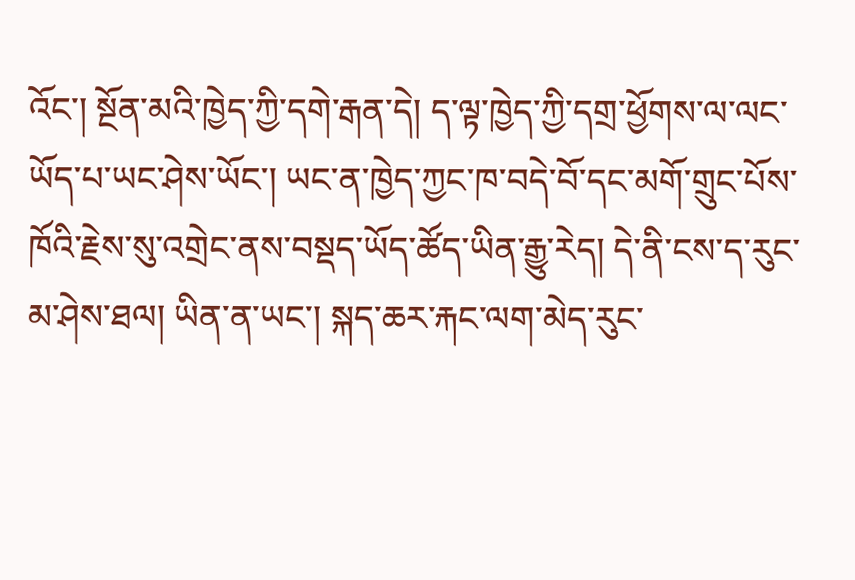འོང་། སྔོན་མའི་ཁྱེད་ཀྱི་དགེ་རྒན་དེ། ད་ལྟ་ཁྱེད་ཀྱི་དགྲ་ཕྱོགས་ལ་ལང་ཡོད་པ་ཡང་ཤེས་ཡོང་། ཡང་ན་ཁྱེད་ཀྱང་ཁ་བདེ་བོ་དང་མགོ་གྲུང་པོས་ཁོའི་རྗེས་སུ་འགྲེང་ནས་བསྡད་ཡོད་ཚོད་ཡིན་རྒྱུ་རེད། དེ་ནི་ངས་ད་རུང་མ་ཤེས་ཐལ། ཡིན་ན་ཡང་། སྐད་ཆར་རྐང་ལག་མེད་རུང་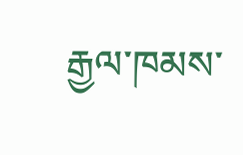རྒྱལ་ཁམས་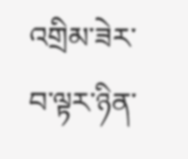འགྲིམ་ཟེར་བ་ལྟར་ཉིན་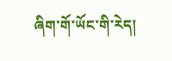ཞིག་གོ་ཡོང་གི་རེད།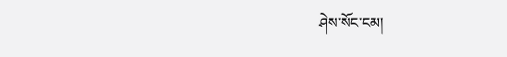ཤེས་སོང་ངམ།